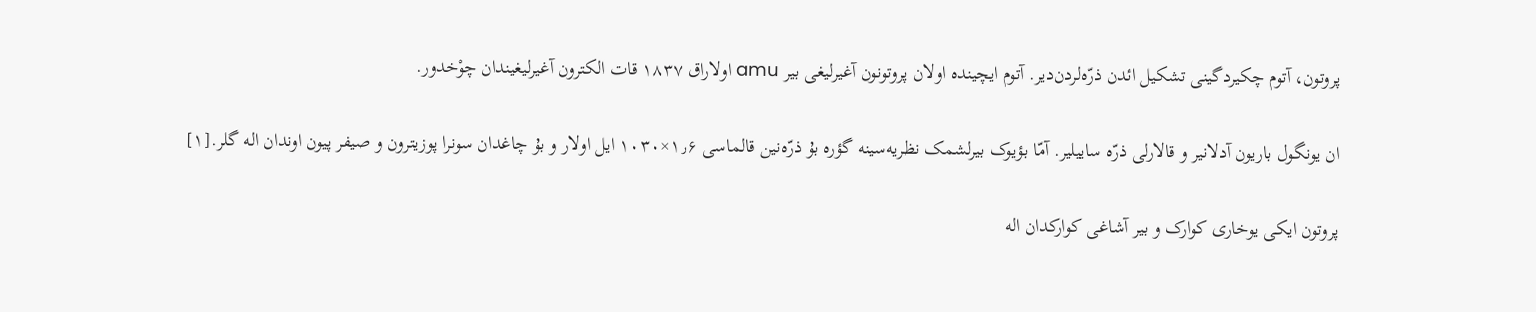پروتون، آتوم چکیردگینی تشکیل ائدن ذرّه‌لردن‌دیر. آتوم ایچینده اولان پروتونون آغیرلیغی بیر amu اولاراق ۱۸۳۷ قات الکترون آغیرلیغیندان چوْخدور.

ان یونگول باریون آدلانیر و قالارلی ذرّه ساییلیر. آمّا بؤیوک بیرلشمک نظریه‌سینه گؤره بۇ ذرّه‌نین قالماسی ۱٫۶×۱۰۳۰ ایل اولار و بۇ چاغدان سونرا پوزیترون و صیفر پیون اوندان اله گلر.[۱]

پروتون ایکی یوخاری کوارک و بیر آشاغی کوارکدان اله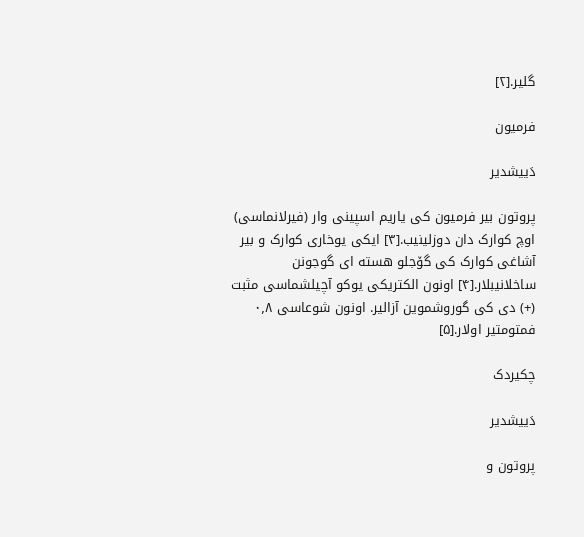گلیر.[۲]

فرمیون

دَییشدیر

پروتون بیر فرمیون کی یاریم اسپینی وار (فیرلانماسی) اوچ کوارک دان دوزلینیب.[۳] ایکی یوخاری کوارک و بیر آشاغی کوارک کی گۆجلو هسته ای گوجونن ساخلانیبلار.[۴] اونون الکتریکی یوکو آچیلشماسی مثبت (+) دی کی گوروشموین آزالیر. اونون شوعاسی ۰٫۸ فمتومتیر اولار.[۵]

چکیردک

دَییشدیر

پروتون و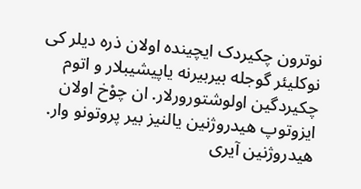نوترون چکیردک ایچینده اولان ذره دیلر کی نوکلیئر گوجله بیربیرنه یاپیشیبلار و اتوم چکیردگین اولوشتورورلار. ان چوْخ اولان ایزوتوپ هیدروژنین یالنیز بیر پروتونو وار. هیدروژنین آیری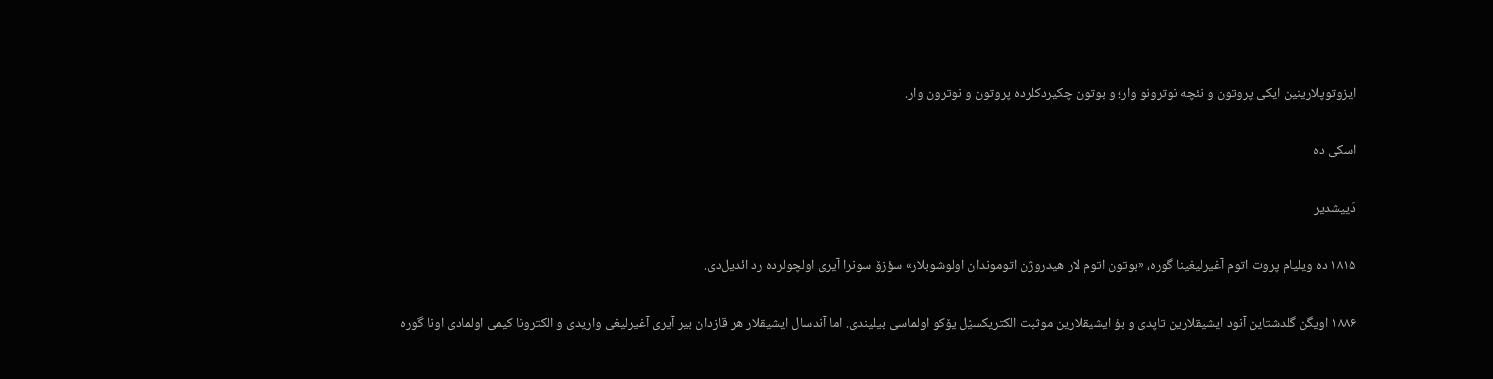ایزوتوپلارینین ایکی پروتون و نئچه نوترونو وار؛ و بوتون چکیردکلرده پروتون و نوترون وار.

اسکی ده

دَییشدیر

۱۸۱۵ ده ویلیام پروت اتوم آغیرلیغینا گوره، «بوتون اتوم لار هیدروژن اتوموندان اولوشوبلار» سؤزۆ سونرا آیری اولچولرده رد ائدیل‌دی.

۱۸۸۶ اویگن گلدشتاین آنود ایشیقلارین تاپدی و بۇ ایشیقلارین موثبت الکتریکسؽل یۆکو اولماسی بیلیندی. اما آندسال ایشیقلار هر قازدان بیر آیری آغیرلیغی واریدی و الکترونا کیمی اولمادی اونا گوره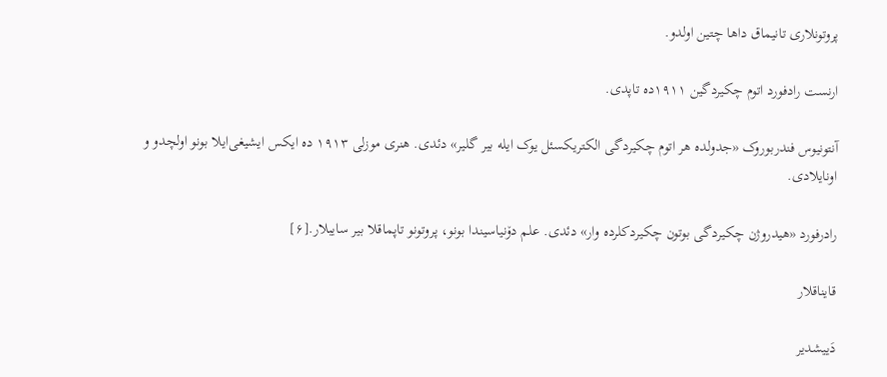پروتونلاری تانیماق داها چتین اولدو.

ارنست رادفورد اتوم چکیردگین ۱۹۱۱ده تاپدی.

آنتونیوس فندربوروک «جدولده هر اتوم چکیردگی الکتریکسئل یوک ایله بیر گلیر» دئدی. هنری موزلی ۱۹۱۳ ده ایکس ایشیغی‌ایلا بونو اولچدو و اونایلادی.

رادرفورد «هیدروژن چکیردگی بوتون چکیردکلرده وار» دئدی. علم دۆنیاسیندا بونو، پروتونو تاپماقلا بیر سایبلار.[۶]

قایناقلار

دَییشدیر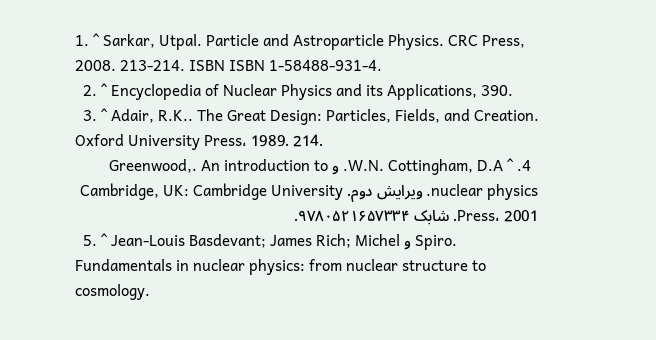1. ^ Sarkar, Utpal. Particle and Astroparticle Physics. CRC Press, 2008. 213-214. ISBN ISBN 1-58488-931-4.
  2. ^ Encyclopedia of Nuclear Physics and its Applications, 390.
  3. ^ Adair, R.K.. The Great Design: Particles, Fields, and Creation. Oxford University Press، 1989. 214.
  4. ^ W.N. Cottingham, D.A. و Greenwood,. An introduction to nuclear physics. ویرایش دوم. Cambridge, UK: Cambridge University Press، 2001. شابک ۹۷۸۰۵۲۱۶۵۷۳۳۴.
  5. ^ Jean-Louis Basdevant; James Rich; Michel و Spiro. Fundamentals in nuclear physics: from nuclear structure to cosmology.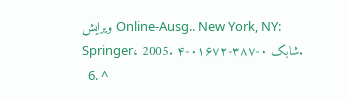ویرایش Online-Ausg.. New York, NY: Springer، 2005. شابک ۰-۳۸۷-۰۱۶۷۲-۴.
  6. ^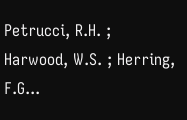Petrucci, R.H. ; Harwood, W.S. ; Herring, F.G...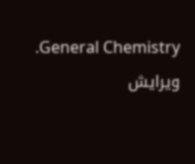General Chemistry. ویرایش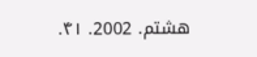هشتم. 2002. ۴۱.